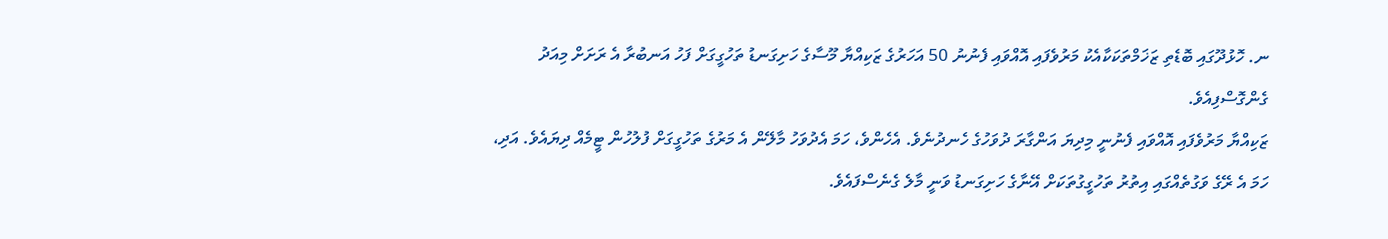ނ. ހޮޅުދޫގައި ބޮޑެތި ޒަޚަމްތަކަކާއެކު މަރުވެފައި އޮއްވައި ފެނުނު 50 އަހަރުގެ ޒަކިއްޔާ މޫސާގެ ހަށިގަނޑު ތަހުގީގަށް ފަހު އަނބުރާ އެ ރަށަށް މިއަދު ގެންގޮސްފިއެވެ.
ޒަކިއްޔާ މަރުވެފައި އޮއްވައި ފެނުނީ މިދިޔަ އަންގާރަ ދުވަހުގެ ހެނދުނެވެ. އެހެންވެ، ހަމަ އެދުވަހު މާލޭން އެ މަރުގެ ތަހުގީގަށް ފުލުހުން ޓީމެއް ދިޔައެވެ. އަދި، ހަމަ އެ ރޭގެ ވަގުތެއްގައި އިތުރު ތަހުގީގުތަކަށް އޭނާގެ ހަށިގަނޑު ވަނީ މާލެ ގެނެސްފައެވެ.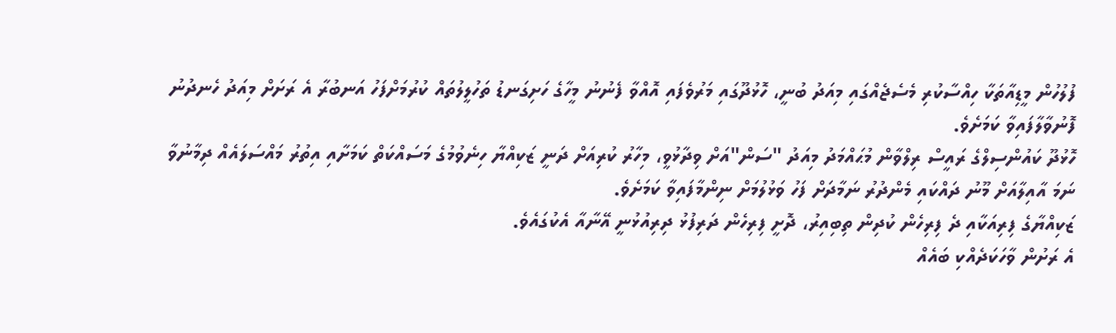ފުލުހުން މީޑިއާތަކާ ހިއްސާކުރި މެސެޖެއްގައި މިއަދު ބުނީ، ހޮޅުދޫގައި މަރުވެފައި އޮއްވާ ފެނުނު މީހާގެ ހަށިގަނޑު ތަހުލީލުތައް ކުރުމަށްފަހު އަނބުރާ އެ ރަށަށް މިއަދު ހެނދުނު ފޮނުވާލާފައިވާ ކަމަށެވެ.
ހޮޅުދޫ ކައުންސިލްގެ ރައީސް ރިލްވާން މުޙައްމަދު މިއަދު "ސަން"އަށް ވިދާޅުވީ، މިހާރު ކުރިއަށް ދަނީ ޒަކިއްޔާ ހިނެވުމުގެ މަސައްކަތް ކަމަށާއި އިތުރު މައްސަލައެއް ދިމާނުވާ ނަމަ އާއިލާއަށް މޫނު ދައްކައި މެންދުރު ނަމާދަށް ފަހު ވަޅުލުމަށް ނިންމާފައިވާ ކަމަށެވެ.
ޒަކިއްޔާގެ ފިރިއަކާއި ދެ ފިރިހެން ކުދިން ތިބިއިރު، ދޮށީ ފިރިހެން ދަރިފުޅު ދިރިއުޅުނީ އޭނާއާ އެކުގައެވެ.
އެ ރަށުން ވާހަކަދެއްކި ބައެއް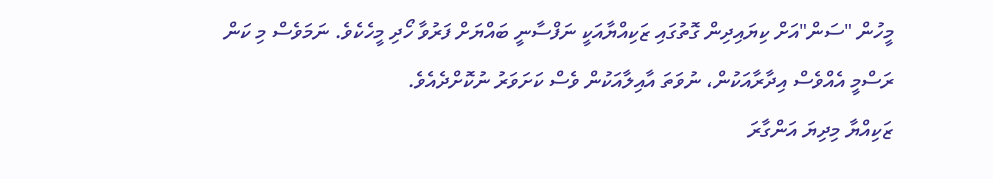މީހުން "ސަން"އަށް ކިޔައިދިން ގޮތުގައި ޒަކިއްޔާއަކީ ނަފްސާނީ ބައްޔަށް ފަރުވާ ހޯދި މީހެކެވެ. ނަމަވެސް މި ކަން ރަސްމީ އެއްވެސް އިދާރާއަކުން، ނުވަތަ އާއިލާއަކުން ވެސް ކަށަވަރު ނުކޮށްދެއެވެ.
ޒަކިއްޔާ މިދިޔަ އަންގާރަ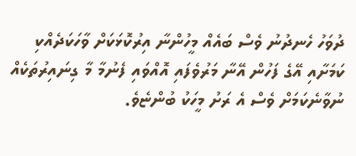ދުވަހު ހެނދުނު ވެސް ބައެއް މީހުންނާ އިރުކޮޅަކަށް ވާހަކަދެއްކި ކަމަށާއި އޭގެ ފަހުން އޭނާ މަރުވެފައި އޮއްވައި ފެނުމާ މާ ގިނައިރުތަކެއް ނުވާނެކަމަށް ވެސް އެ ރަށު މީހަކު ބުންޏެވެ.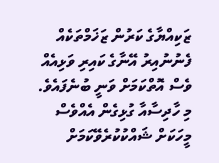ޒަކިއްޔާގެ ކަރުން ޒަޚަމްތަކެއް ފެނުނުއިރު އޭނާގެ ކައިރި ވަޅިއެއް ވެސް އޮތްކަމަށް ވަނީ ބުނެފައެވެ.
މި ހާދިސާއާ ގުޅިގެން އެއްވެސް މީހަކަށް ޝައްކުކުރެވޭކަމަށް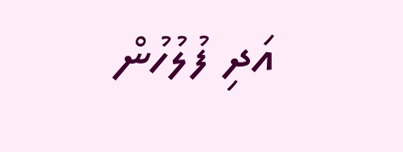އަދި ފުލުހުން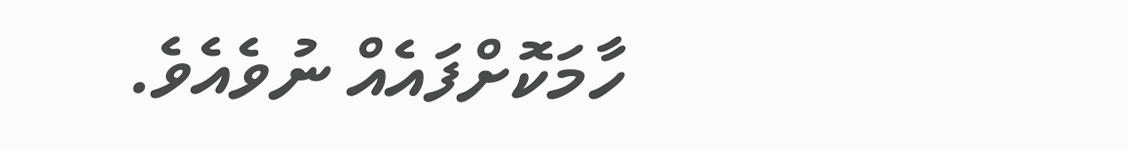ހާމަކޮށްފައެއް ނުވެއެވެ.